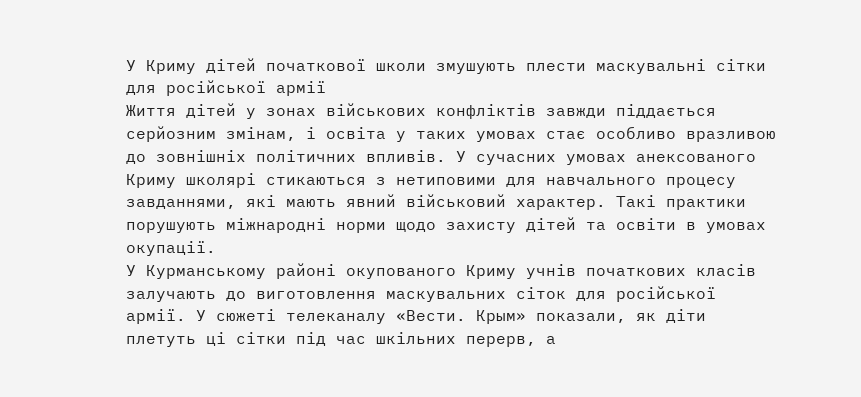У Криму дітей початкової школи змушують плести маскувальні сітки для російської армії
Життя дітей у зонах військових конфліктів завжди піддається серйозним змінам, і освіта у таких умовах стає особливо вразливою до зовнішніх політичних впливів. У сучасних умовах анексованого Криму школярі стикаються з нетиповими для навчального процесу завданнями, які мають явний військовий характер. Такі практики порушують міжнародні норми щодо захисту дітей та освіти в умовах окупації.
У Курманському районі окупованого Криму учнів початкових класів залучають до виготовлення маскувальних сіток для російської армії. У сюжеті телеканалу «Вести. Крым» показали, як діти плетуть ці сітки під час шкільних перерв, а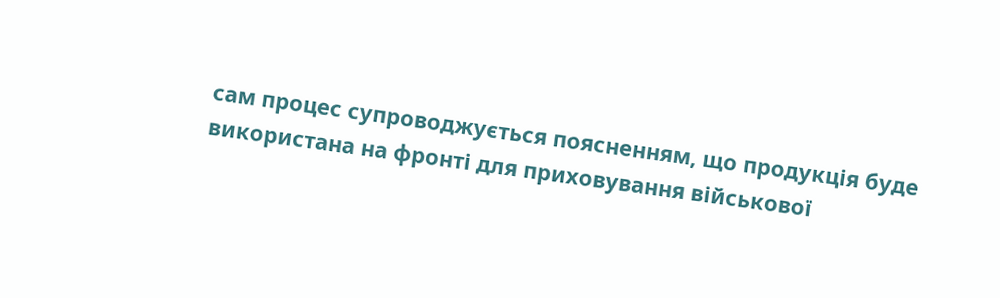сам процес супроводжується поясненням, що продукція буде використана на фронті для приховування військової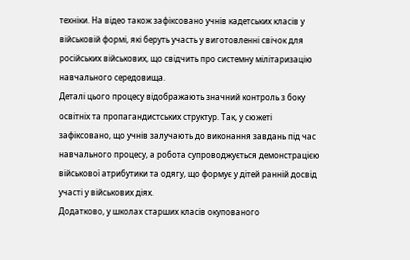техніки. На відео також зафіксовано учнів кадетських класів у військовій формі, які беруть участь у виготовленні свічок для російських військових, що свідчить про системну мілітаризацію навчального середовища.
Деталі цього процесу відображають значний контроль з боку освітніх та пропагандистських структур. Так, у сюжеті зафіксовано, що учнів залучають до виконання завдань під час навчального процесу, а робота супроводжується демонстрацією військової атрибутики та одягу, що формує у дітей ранній досвід участі у військових діях.
Додатково, у школах старших класів окупованого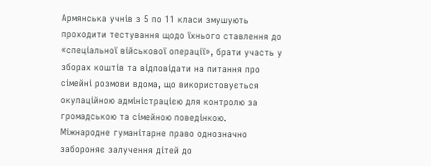Армянська учнів з 5 по 11 класи змушують проходити тестування щодо їхнього ставлення до «спеціальної військової операції», брати участь у зборах коштів та відповідати на питання про сімейні розмови вдома, що використовується окупаційною адміністрацією для контролю за громадською та сімейною поведінкою.
Міжнародне гуманітарне право однозначно забороняє залучення дітей до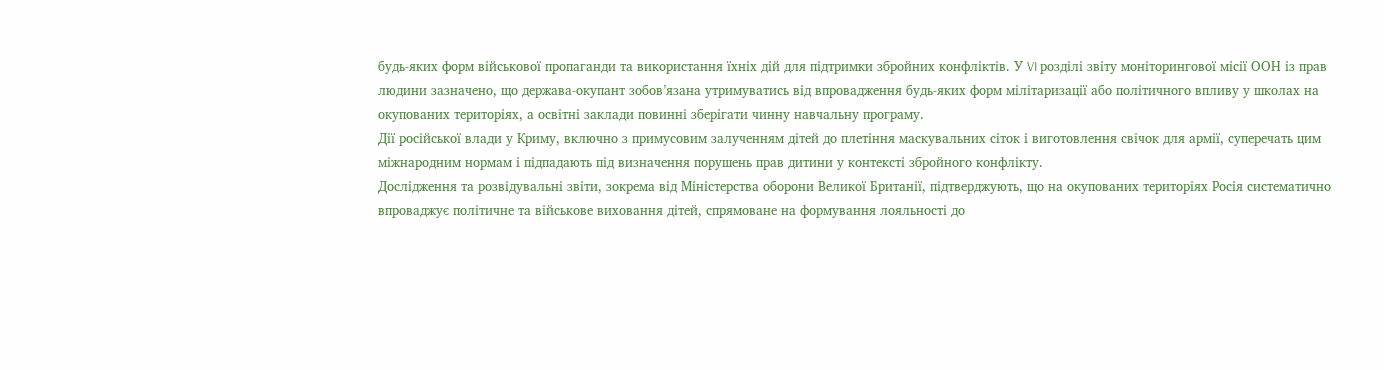будь-яких форм військової пропаганди та використання їхніх дій для підтримки збройних конфліктів. У VI розділі звіту моніторингової місії ООН із прав людини зазначено, що держава-окупант зобов’язана утримуватись від впровадження будь-яких форм мілітаризації або політичного впливу у школах на окупованих територіях, а освітні заклади повинні зберігати чинну навчальну програму.
Дії російської влади у Криму, включно з примусовим залученням дітей до плетіння маскувальних сіток і виготовлення свічок для армії, суперечать цим міжнародним нормам і підпадають під визначення порушень прав дитини у контексті збройного конфлікту.
Дослідження та розвідувальні звіти, зокрема від Міністерства оборони Великої Британії, підтверджують, що на окупованих територіях Росія систематично впроваджує політичне та військове виховання дітей, спрямоване на формування лояльності до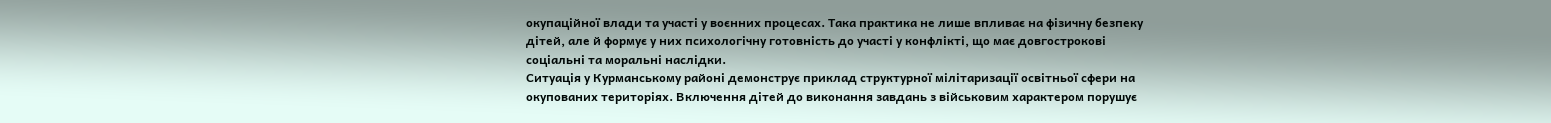окупаційної влади та участі у воєнних процесах. Така практика не лише впливає на фізичну безпеку дітей, але й формує у них психологічну готовність до участі у конфлікті, що має довгострокові соціальні та моральні наслідки.
Ситуація у Курманському районі демонструє приклад структурної мілітаризації освітньої сфери на окупованих територіях. Включення дітей до виконання завдань з військовим характером порушує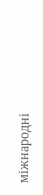міжнародні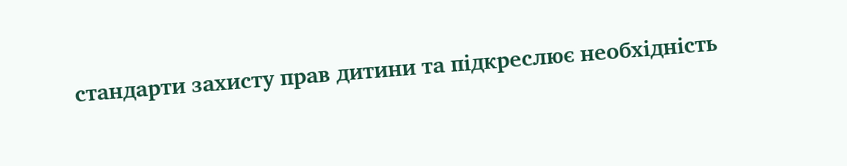стандарти захисту прав дитини та підкреслює необхідність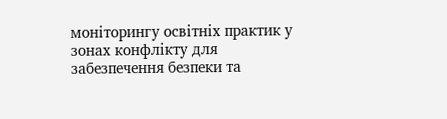моніторингу освітніх практик у зонах конфлікту для забезпечення безпеки та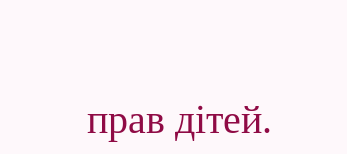прав дітей.